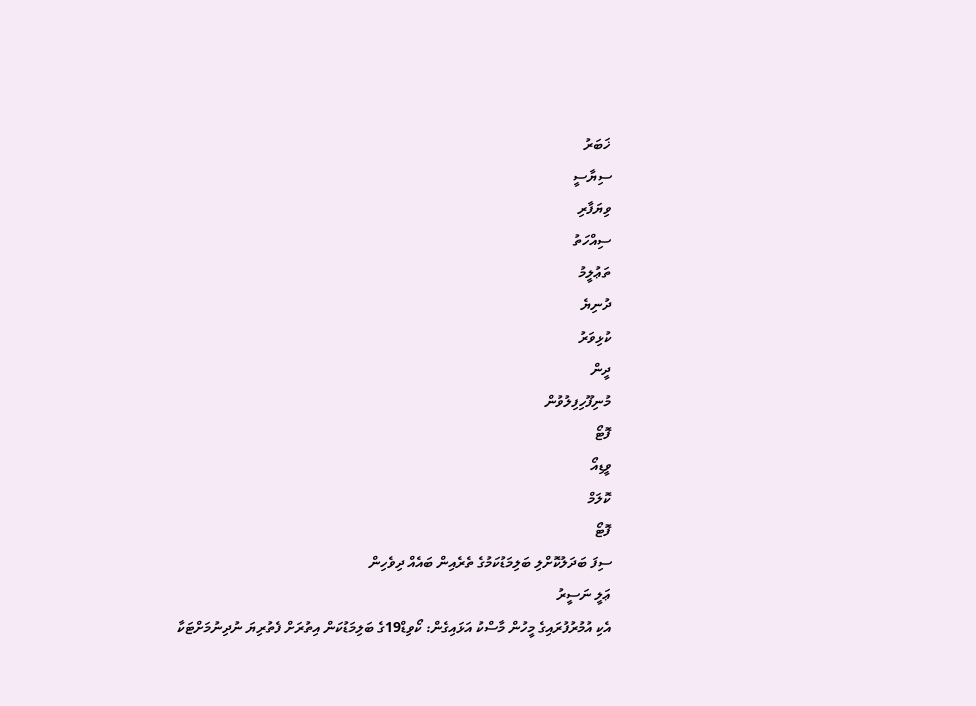ޚަބަރު
ސިޔާސީ
ވިޔަފާރި
ސިއްހަތު
ތަޢުލީމު
ދުނިޔެ
ކުޅިވަރު
ދީން
މުނިފޫހިފިލުވުން
ފޮޓޯ
ވީޑިއޯ
ކޮލަމް
ފޮޓޯ
ސިފަ ބަދަލުކޮށްލި ބަލިމަޑުކަމުގެ ތެރެއިން ބައެއް ދިވެހިން
ޢަލީ ނަސީރު
އެކި އުމުރުފުރައިގެ މީހުން މާސްކު އަޅައިގެން: ކޯވިޑް19ގެ ބަލިމަޑުކަން އިތުރަށް ފެތުރިޔަ ނުދިނުމަށްޓަކާ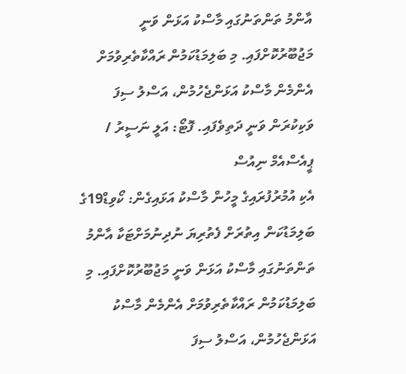އާންމު ތަންތަނުގައި މާސްކު އަޅަން ވަނީ މަޖުބޫރުކޮށްފައި. މި ބަލިމަޑުކަމުން ރައްކާތެރިވުމަށް އެންމެން މާސްކު އަޅަންޖެހުމުން، އަސްލު ސިފަ ވަކިކުރަން ވަނީ ދަތިވެފައި. ފޮޓޯ: އަލީ ނަސީރު / ޕީއެސްއެމް ނިއުސް
އެކި އުމުރުފުރައިގެ މީހުން މާސްކު އަޅައިގެން: ކޯވިޑް19ގެ ބަލިމަޑުކަން އިތުރަށް ފެތުރިޔަ ނުދިނުމަށްޓަކާ އާންމު ތަންތަނުގައި މާސްކު އަޅަން ވަނީ މަޖުބޫރުކޮށްފައި. މި ބަލިމަޑުކަމުން ރައްކާތެރިވުމަށް އެންމެން މާސްކު އަޅަންޖެހުމުން، އަސްލު ސިފަ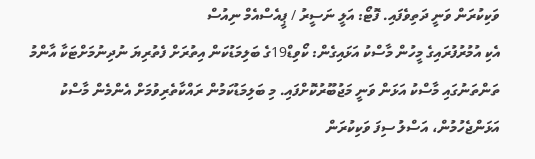ވަކިކުރަން ވަނީ ދަތިވެފައި. ފޮޓޯ: އަލީ ނަސީރު / ޕީއެސްއެމް ނިއުސް
އެކި އުމުރުފުރައިގެ މީހުން މާސްކު އަޅައިގެން: ކޯވިޑް19ގެ ބަލިމަޑުކަން އިތުރަށް ފެތުރިޔަ ނުދިނުމަށްޓަކާ އާންމު ތަންތަނުގައި މާސްކު އަޅަން ވަނީ މަޖުބޫރުކޮށްފައި. މި ބަލިމަޑުކަމުން ރައްކާތެރިވުމަށް އެންމެން މާސްކު އަޅަންޖެހުމުން، އަސްލު ސިފަ ވަކިކުރަން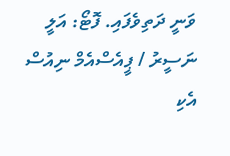ވަނީ ދަތިވެފައި. ފޮޓޯ: އަލީ ނަސީރު / ޕީއެސްއެމް ނިއުސް
އެކި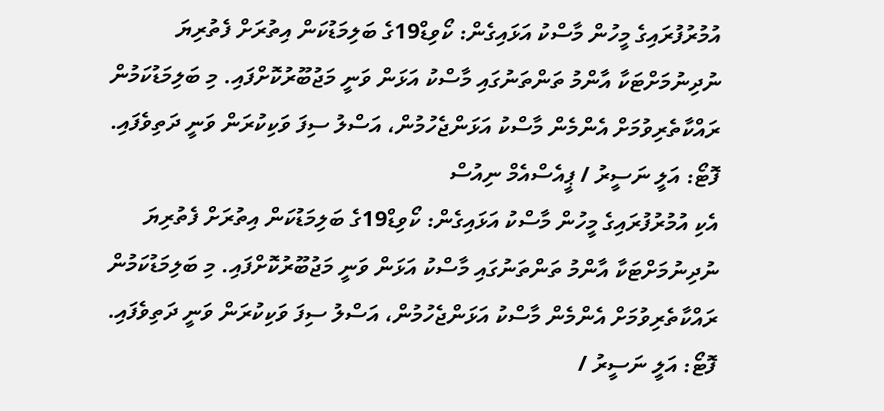އުމުރުފުރައިގެ މީހުން މާސްކު އަޅައިގެން: ކޯވިޑް19ގެ ބަލިމަޑުކަން އިތުރަށް ފެތުރިޔަ ނުދިނުމަށްޓަކާ އާންމު ތަންތަނުގައި މާސްކު އަޅަން ވަނީ މަޖުބޫރުކޮށްފައި. މި ބަލިމަޑުކަމުން ރައްކާތެރިވުމަށް އެންމެން މާސްކު އަޅަންޖެހުމުން، އަސްލު ސިފަ ވަކިކުރަން ވަނީ ދަތިވެފައި. ފޮޓޯ: އަލީ ނަސީރު / ޕީއެސްއެމް ނިއުސް
އެކި އުމުރުފުރައިގެ މީހުން މާސްކު އަޅައިގެން: ކޯވިޑް19ގެ ބަލިމަޑުކަން އިތުރަށް ފެތުރިޔަ ނުދިނުމަށްޓަކާ އާންމު ތަންތަނުގައި މާސްކު އަޅަން ވަނީ މަޖުބޫރުކޮށްފައި. މި ބަލިމަޑުކަމުން ރައްކާތެރިވުމަށް އެންމެން މާސްކު އަޅަންޖެހުމުން، އަސްލު ސިފަ ވަކިކުރަން ވަނީ ދަތިވެފައި. ފޮޓޯ: އަލީ ނަސީރު /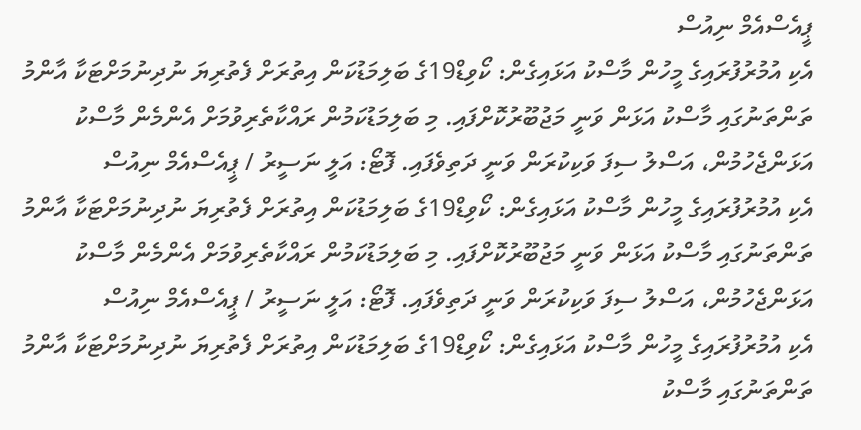ޕީއެސްއެމް ނިއުސް
އެކި އުމުރުފުރައިގެ މީހުން މާސްކު އަޅައިގެން: ކޯވިޑް19ގެ ބަލިމަޑުކަން އިތުރަށް ފެތުރިޔަ ނުދިނުމަށްޓަކާ އާންމު ތަންތަނުގައި މާސްކު އަޅަން ވަނީ މަޖުބޫރުކޮށްފައި. މި ބަލިމަޑުކަމުން ރައްކާތެރިވުމަށް އެންމެން މާސްކު އަޅަންޖެހުމުން، އަސްލު ސިފަ ވަކިކުރަން ވަނީ ދަތިވެފައި. ފޮޓޯ: އަލީ ނަސީރު / ޕީއެސްއެމް ނިއުސް
އެކި އުމުރުފުރައިގެ މީހުން މާސްކު އަޅައިގެން: ކޯވިޑް19ގެ ބަލިމަޑުކަން އިތުރަށް ފެތުރިޔަ ނުދިނުމަށްޓަކާ އާންމު ތަންތަނުގައި މާސްކު އަޅަން ވަނީ މަޖުބޫރުކޮށްފައި. މި ބަލިމަޑުކަމުން ރައްކާތެރިވުމަށް އެންމެން މާސްކު އަޅަންޖެހުމުން، އަސްލު ސިފަ ވަކިކުރަން ވަނީ ދަތިވެފައި. ފޮޓޯ: އަލީ ނަސީރު / ޕީއެސްއެމް ނިއުސް
އެކި އުމުރުފުރައިގެ މީހުން މާސްކު އަޅައިގެން: ކޯވިޑް19ގެ ބަލިމަޑުކަން އިތުރަށް ފެތުރިޔަ ނުދިނުމަށްޓަކާ އާންމު ތަންތަނުގައި މާސްކު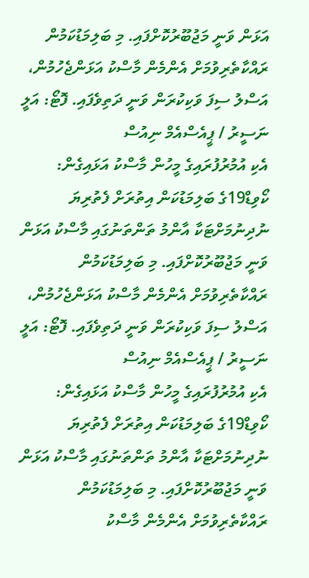އަޅަން ވަނީ މަޖުބޫރުކޮށްފައި. މި ބަލިމަޑުކަމުން ރައްކާތެރިވުމަށް އެންމެން މާސްކު އަޅަންޖެހުމުން، އަސްލު ސިފަ ވަކިކުރަން ވަނީ ދަތިވެފައި. ފޮޓޯ: އަލީ ނަސީރު / ޕީއެސްއެމް ނިއުސް
އެކި އުމުރުފުރައިގެ މީހުން މާސްކު އަޅައިގެން: ކޯވިޑް19ގެ ބަލިމަޑުކަން އިތުރަށް ފެތުރިޔަ ނުދިނުމަށްޓަކާ އާންމު ތަންތަނުގައި މާސްކު އަޅަން ވަނީ މަޖުބޫރުކޮށްފައި. މި ބަލިމަޑުކަމުން ރައްކާތެރިވުމަށް އެންމެން މާސްކު އަޅަންޖެހުމުން، އަސްލު ސިފަ ވަކިކުރަން ވަނީ ދަތިވެފައި. ފޮޓޯ: އަލީ ނަސީރު / ޕީއެސްއެމް ނިއުސް
އެކި އުމުރުފުރައިގެ މީހުން މާސްކު އަޅައިގެން: ކޯވިޑް19ގެ ބަލިމަޑުކަން އިތުރަށް ފެތުރިޔަ ނުދިނުމަށްޓަކާ އާންމު ތަންތަނުގައި މާސްކު އަޅަން ވަނީ މަޖުބޫރުކޮށްފައި. މި ބަލިމަޑުކަމުން ރައްކާތެރިވުމަށް އެންމެން މާސްކު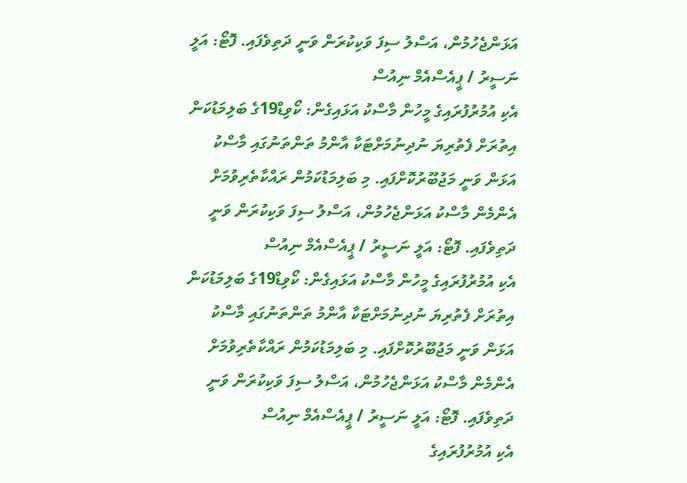އަޅަންޖެހުމުން، އަސްލު ސިފަ ވަކިކުރަން ވަނީ ދަތިވެފައި. ފޮޓޯ: އަލީ ނަސީރު / ޕީއެސްއެމް ނިއުސް
އެކި އުމުރުފުރައިގެ މީހުން މާސްކު އަޅައިގެން: ކޯވިޑް19ގެ ބަލިމަޑުކަން އިތުރަށް ފެތުރިޔަ ނުދިނުމަށްޓަކާ އާންމު ތަންތަނުގައި މާސްކު އަޅަން ވަނީ މަޖުބޫރުކޮށްފައި. މި ބަލިމަޑުކަމުން ރައްކާތެރިވުމަށް އެންމެން މާސްކު އަޅަންޖެހުމުން، އަސްލު ސިފަ ވަކިކުރަން ވަނީ ދަތިވެފައި. ފޮޓޯ: އަލީ ނަސީރު / ޕީއެސްއެމް ނިއުސް
އެކި އުމުރުފުރައިގެ މީހުން މާސްކު އަޅައިގެން: ކޯވިޑް19ގެ ބަލިމަޑުކަން އިތުރަށް ފެތުރިޔަ ނުދިނުމަށްޓަކާ އާންމު ތަންތަނުގައި މާސްކު އަޅަން ވަނީ މަޖުބޫރުކޮށްފައި. މި ބަލިމަޑުކަމުން ރައްކާތެރިވުމަށް އެންމެން މާސްކު އަޅަންޖެހުމުން، އަސްލު ސިފަ ވަކިކުރަން ވަނީ ދަތިވެފައި. ފޮޓޯ: އަލީ ނަސީރު / ޕީއެސްއެމް ނިއުސް
އެކި އުމުރުފުރައިގެ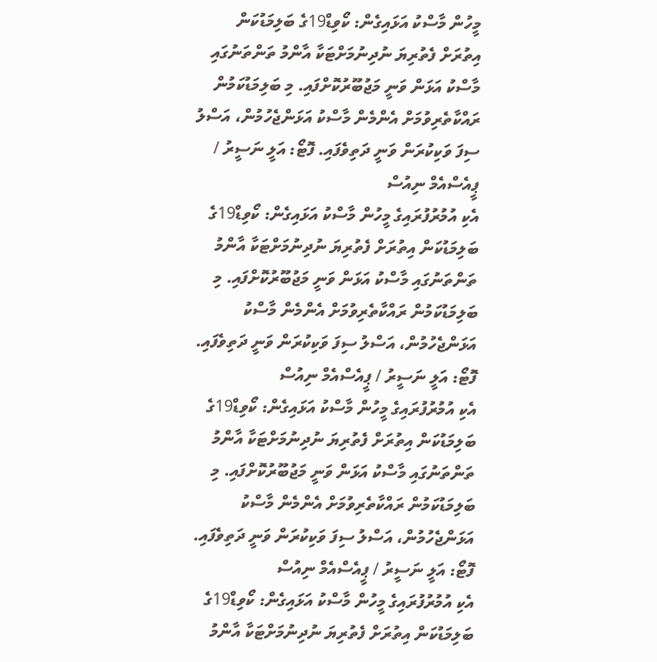މީހުން މާސްކު އަޅައިގެން: ކޯވިޑް19ގެ ބަލިމަޑުކަން އިތުރަށް ފެތުރިޔަ ނުދިނުމަށްޓަކާ އާންމު ތަންތަނުގައި މާސްކު އަޅަން ވަނީ މަޖުބޫރުކޮށްފައި. މި ބަލިމަޑުކަމުން ރައްކާތެރިވުމަށް އެންމެން މާސްކު އަޅަންޖެހުމުން، އަސްލު ސިފަ ވަކިކުރަން ވަނީ ދަތިވެފައި. ފޮޓޯ: އަލީ ނަސީރު / ޕީއެސްއެމް ނިއުސް
އެކި އުމުރުފުރައިގެ މީހުން މާސްކު އަޅައިގެން: ކޯވިޑް19ގެ ބަލިމަޑުކަން އިތުރަށް ފެތުރިޔަ ނުދިނުމަށްޓަކާ އާންމު ތަންތަނުގައި މާސްކު އަޅަން ވަނީ މަޖުބޫރުކޮށްފައި. މި ބަލިމަޑުކަމުން ރައްކާތެރިވުމަށް އެންމެން މާސްކު އަޅަންޖެހުމުން، އަސްލު ސިފަ ވަކިކުރަން ވަނީ ދަތިވެފައި. ފޮޓޯ: އަލީ ނަސީރު / ޕީއެސްއެމް ނިއުސް
އެކި އުމުރުފުރައިގެ މީހުން މާސްކު އަޅައިގެން: ކޯވިޑް19ގެ ބަލިމަޑުކަން އިތުރަށް ފެތުރިޔަ ނުދިނުމަށްޓަކާ އާންމު ތަންތަނުގައި މާސްކު އަޅަން ވަނީ މަޖުބޫރުކޮށްފައި. މި ބަލިމަޑުކަމުން ރައްކާތެރިވުމަށް އެންމެން މާސްކު އަޅަންޖެހުމުން، އަސްލު ސިފަ ވަކިކުރަން ވަނީ ދަތިވެފައި. ފޮޓޯ: އަލީ ނަސީރު / ޕީއެސްއެމް ނިއުސް
އެކި އުމުރުފުރައިގެ މީހުން މާސްކު އަޅައިގެން: ކޯވިޑް19ގެ ބަލިމަޑުކަން އިތުރަށް ފެތުރިޔަ ނުދިނުމަށްޓަކާ އާންމު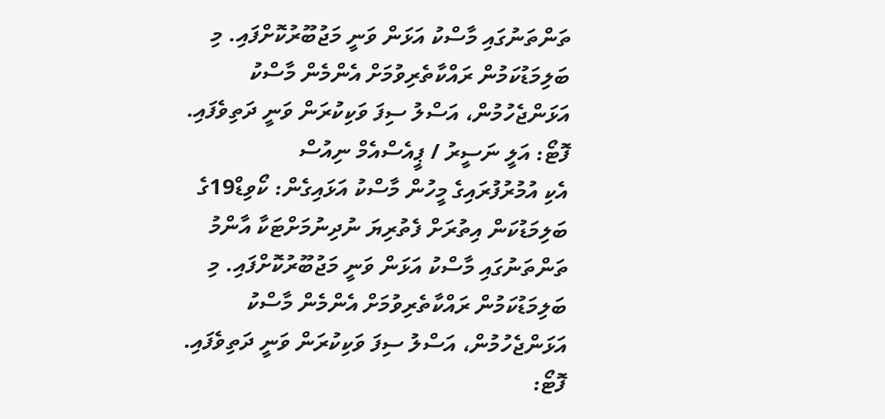ތަންތަނުގައި މާސްކު އަޅަން ވަނީ މަޖުބޫރުކޮށްފައި. މި ބަލިމަޑުކަމުން ރައްކާތެރިވުމަށް އެންމެން މާސްކު އަޅަންޖެހުމުން، އަސްލު ސިފަ ވަކިކުރަން ވަނީ ދަތިވެފައި. ފޮޓޯ: އަލީ ނަސީރު / ޕީއެސްއެމް ނިއުސް
އެކި އުމުރުފުރައިގެ މީހުން މާސްކު އަޅައިގެން: ކޯވިޑް19ގެ ބަލިމަޑުކަން އިތުރަށް ފެތުރިޔަ ނުދިނުމަށްޓަކާ އާންމު ތަންތަނުގައި މާސްކު އަޅަން ވަނީ މަޖުބޫރުކޮށްފައި. މި ބަލިމަޑުކަމުން ރައްކާތެރިވުމަށް އެންމެން މާސްކު އަޅަންޖެހުމުން، އަސްލު ސިފަ ވަކިކުރަން ވަނީ ދަތިވެފައި. ފޮޓޯ: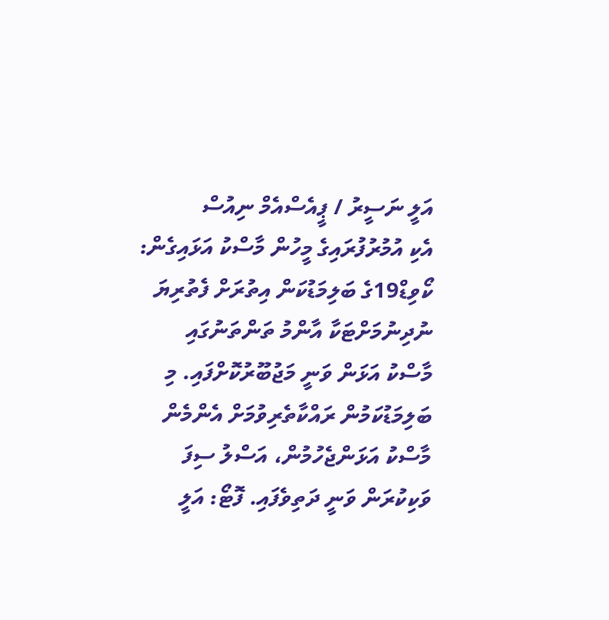އަލީ ނަސީރު / ޕީއެސްއެމް ނިއުސް
އެކި އުމުރުފުރައިގެ މީހުން މާސްކު އަޅައިގެން: ކޯވިޑް19ގެ ބަލިމަޑުކަން އިތުރަށް ފެތުރިޔަ ނުދިނުމަށްޓަކާ އާންމު ތަންތަނުގައި މާސްކު އަޅަން ވަނީ މަޖުބޫރުކޮށްފައި. މި ބަލިމަޑުކަމުން ރައްކާތެރިވުމަށް އެންމެން މާސްކު އަޅަންޖެހުމުން، އަސްލު ސިފަ ވަކިކުރަން ވަނީ ދަތިވެފައި. ފޮޓޯ: އަލީ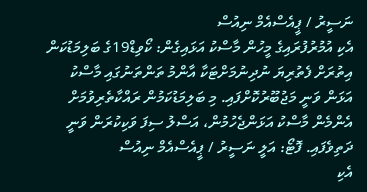ނަސީރު / ޕީއެސްއެމް ނިއުސް
އެކި އުމުރުފުރައިގެ މީހުން މާސްކު އަޅައިގެން: ކޯވިޑް19ގެ ބަލިމަޑުކަން އިތުރަށް ފެތުރިޔަ ނުދިނުމަށްޓަކާ އާންމު ތަންތަނުގައި މާސްކު އަޅަން ވަނީ މަޖުބޫރުކޮށްފައި. މި ބަލިމަޑުކަމުން ރައްކާތެރިވުމަށް އެންމެން މާސްކު އަޅަންޖެހުމުން، އަސްލު ސިފަ ވަކިކުރަން ވަނީ ދަތިވެފައި. ފޮޓޯ: އަލީ ނަސީރު / ޕީއެސްއެމް ނިއުސް
އެކި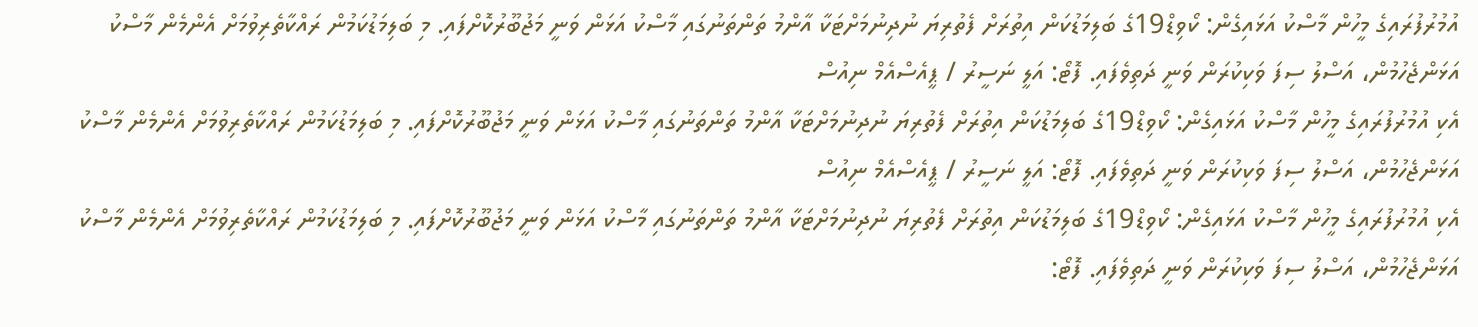އުމުރުފުރައިގެ މީހުން މާސްކު އަޅައިގެން: ކޯވިޑް19ގެ ބަލިމަޑުކަން އިތުރަށް ފެތުރިޔަ ނުދިނުމަށްޓަކާ އާންމު ތަންތަނުގައި މާސްކު އަޅަން ވަނީ މަޖުބޫރުކޮށްފައި. މި ބަލިމަޑުކަމުން ރައްކާތެރިވުމަށް އެންމެން މާސްކު އަޅަންޖެހުމުން، އަސްލު ސިފަ ވަކިކުރަން ވަނީ ދަތިވެފައި. ފޮޓޯ: އަލީ ނަސީރު / ޕީއެސްއެމް ނިއުސް
އެކި އުމުރުފުރައިގެ މީހުން މާސްކު އަޅައިގެން: ކޯވިޑް19ގެ ބަލިމަޑުކަން އިތުރަށް ފެތުރިޔަ ނުދިނުމަށްޓަކާ އާންމު ތަންތަނުގައި މާސްކު އަޅަން ވަނީ މަޖުބޫރުކޮށްފައި. މި ބަލިމަޑުކަމުން ރައްކާތެރިވުމަށް އެންމެން މާސްކު އަޅަންޖެހުމުން، އަސްލު ސިފަ ވަކިކުރަން ވަނީ ދަތިވެފައި. ފޮޓޯ: އަލީ ނަސީރު / ޕީއެސްއެމް ނިއުސް
އެކި އުމުރުފުރައިގެ މީހުން މާސްކު އަޅައިގެން: ކޯވިޑް19ގެ ބަލިމަޑުކަން އިތުރަށް ފެތުރިޔަ ނުދިނުމަށްޓަކާ އާންމު ތަންތަނުގައި މާސްކު އަޅަން ވަނީ މަޖުބޫރުކޮށްފައި. މި ބަލިމަޑުކަމުން ރައްކާތެރިވުމަށް އެންމެން މާސްކު އަޅަންޖެހުމުން، އަސްލު ސިފަ ވަކިކުރަން ވަނީ ދަތިވެފައި. ފޮޓޯ: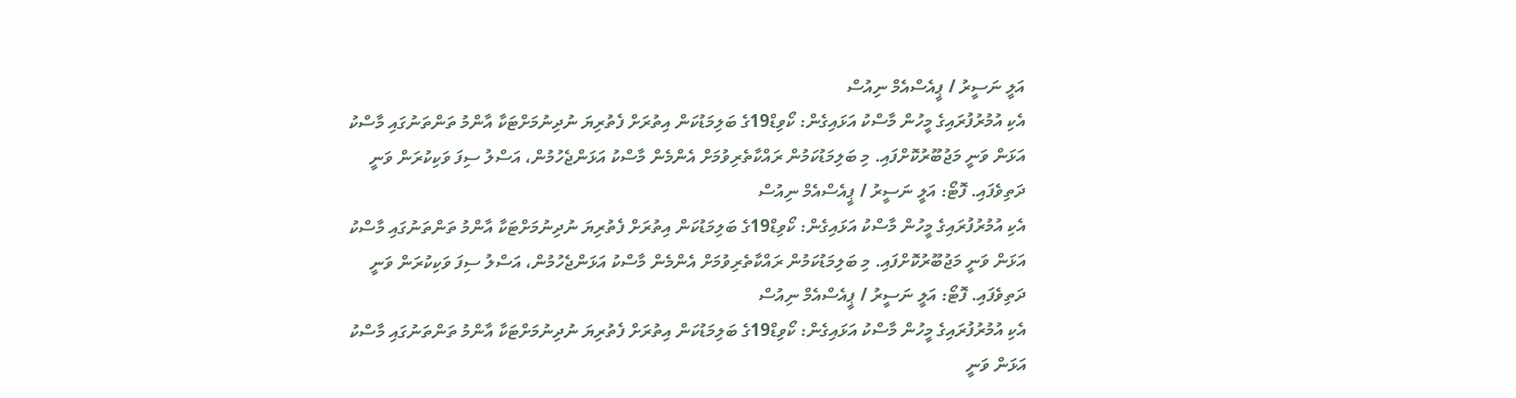އަލީ ނަސީރު / ޕީއެސްއެމް ނިއުސް
އެކި އުމުރުފުރައިގެ މީހުން މާސްކު އަޅައިގެން: ކޯވިޑް19ގެ ބަލިމަޑުކަން އިތުރަށް ފެތުރިޔަ ނުދިނުމަށްޓަކާ އާންމު ތަންތަނުގައި މާސްކު އަޅަން ވަނީ މަޖުބޫރުކޮށްފައި. މި ބަލިމަޑުކަމުން ރައްކާތެރިވުމަށް އެންމެން މާސްކު އަޅަންޖެހުމުން، އަސްލު ސިފަ ވަކިކުރަން ވަނީ ދަތިވެފައި. ފޮޓޯ: އަލީ ނަސީރު / ޕީއެސްއެމް ނިއުސް
އެކި އުމުރުފުރައިގެ މީހުން މާސްކު އަޅައިގެން: ކޯވިޑް19ގެ ބަލިމަޑުކަން އިތުރަށް ފެތުރިޔަ ނުދިނުމަށްޓަކާ އާންމު ތަންތަނުގައި މާސްކު އަޅަން ވަނީ މަޖުބޫރުކޮށްފައި. މި ބަލިމަޑުކަމުން ރައްކާތެރިވުމަށް އެންމެން މާސްކު އަޅަންޖެހުމުން، އަސްލު ސިފަ ވަކިކުރަން ވަނީ ދަތިވެފައި. ފޮޓޯ: އަލީ ނަސީރު / ޕީއެސްއެމް ނިއުސް
އެކި އުމުރުފުރައިގެ މީހުން މާސްކު އަޅައިގެން: ކޯވިޑް19ގެ ބަލިމަޑުކަން އިތުރަށް ފެތުރިޔަ ނުދިނުމަށްޓަކާ އާންމު ތަންތަނުގައި މާސްކު އަޅަން ވަނީ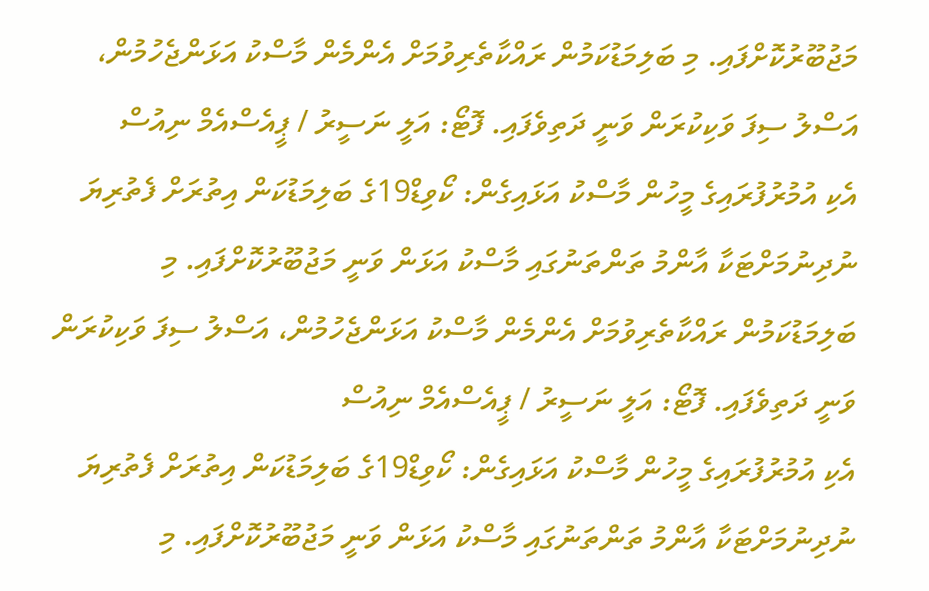މަޖުބޫރުކޮށްފައި. މި ބަލިމަޑުކަމުން ރައްކާތެރިވުމަށް އެންމެން މާސްކު އަޅަންޖެހުމުން، އަސްލު ސިފަ ވަކިކުރަން ވަނީ ދަތިވެފައި. ފޮޓޯ: އަލީ ނަސީރު / ޕީއެސްއެމް ނިއުސް
އެކި އުމުރުފުރައިގެ މީހުން މާސްކު އަޅައިގެން: ކޯވިޑް19ގެ ބަލިމަޑުކަން އިތުރަށް ފެތުރިޔަ ނުދިނުމަށްޓަކާ އާންމު ތަންތަނުގައި މާސްކު އަޅަން ވަނީ މަޖުބޫރުކޮށްފައި. މި ބަލިމަޑުކަމުން ރައްކާތެރިވުމަށް އެންމެން މާސްކު އަޅަންޖެހުމުން، އަސްލު ސިފަ ވަކިކުރަން ވަނީ ދަތިވެފައި. ފޮޓޯ: އަލީ ނަސީރު / ޕީއެސްއެމް ނިއުސް
އެކި އުމުރުފުރައިގެ މީހުން މާސްކު އަޅައިގެން: ކޯވިޑް19ގެ ބަލިމަޑުކަން އިތުރަށް ފެތުރިޔަ ނުދިނުމަށްޓަކާ އާންމު ތަންތަނުގައި މާސްކު އަޅަން ވަނީ މަޖުބޫރުކޮށްފައި. މި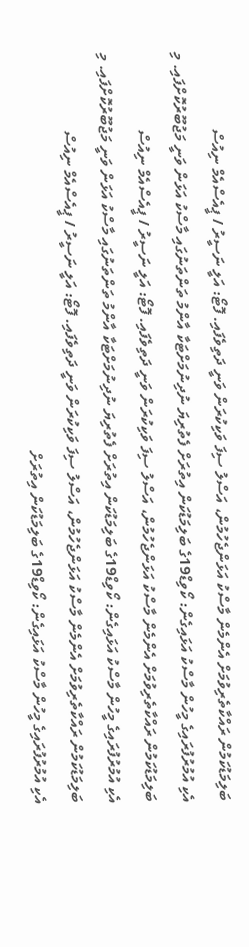ބަލިމަޑުކަމުން ރައްކާތެރިވުމަށް އެންމެން މާސްކު އަޅަންޖެހުމުން، އަސްލު ސިފަ ވަކިކުރަން ވަނީ ދަތިވެފައި. ފޮޓޯ: އަލީ ނަސީރު / ޕީއެސްއެމް ނިއުސް
އެކި އުމުރުފުރައިގެ މީހުން މާސްކު އަޅައިގެން: ކޯވިޑް19ގެ ބަލިމަޑުކަން އިތުރަށް ފެތުރިޔަ ނުދިނުމަށްޓަކާ އާންމު ތަންތަނުގައި މާސްކު އަޅަން ވަނީ މަޖުބޫރުކޮށްފައި. މި ބަލިމަޑުކަމުން ރައްކާތެރިވުމަށް އެންމެން މާސްކު އަޅަންޖެހުމުން، އަސްލު ސިފަ ވަކިކުރަން ވަނީ ދަތިވެފައި. ފޮޓޯ: އަލީ ނަސީރު / ޕީއެސްއެމް ނިއުސް
އެކި އުމުރުފުރައިގެ މީހުން މާސްކު އަޅައިގެން: ކޯވިޑް19ގެ ބަލިމަޑުކަން އިތުރަށް ފެތުރިޔަ ނުދިނުމަށްޓަކާ އާންމު ތަންތަނުގައި މާސްކު އަޅަން ވަނީ މަޖުބޫރުކޮށްފައި. މި ބަލިމަޑުކަމުން ރައްކާތެރިވުމަށް އެންމެން މާސްކު އަޅަންޖެހުމުން، އަސްލު ސިފަ ވަކިކުރަން ވަނީ ދަތިވެފައި. ފޮޓޯ: އަލީ ނަސީރު / ޕީއެސްއެމް ނިއުސް
އެކި އުމުރުފުރައިގެ މީހުން މާސްކު އަޅައިގެން: ކޯވިޑް19ގެ ބަލިމަޑުކަން އިތުރަށް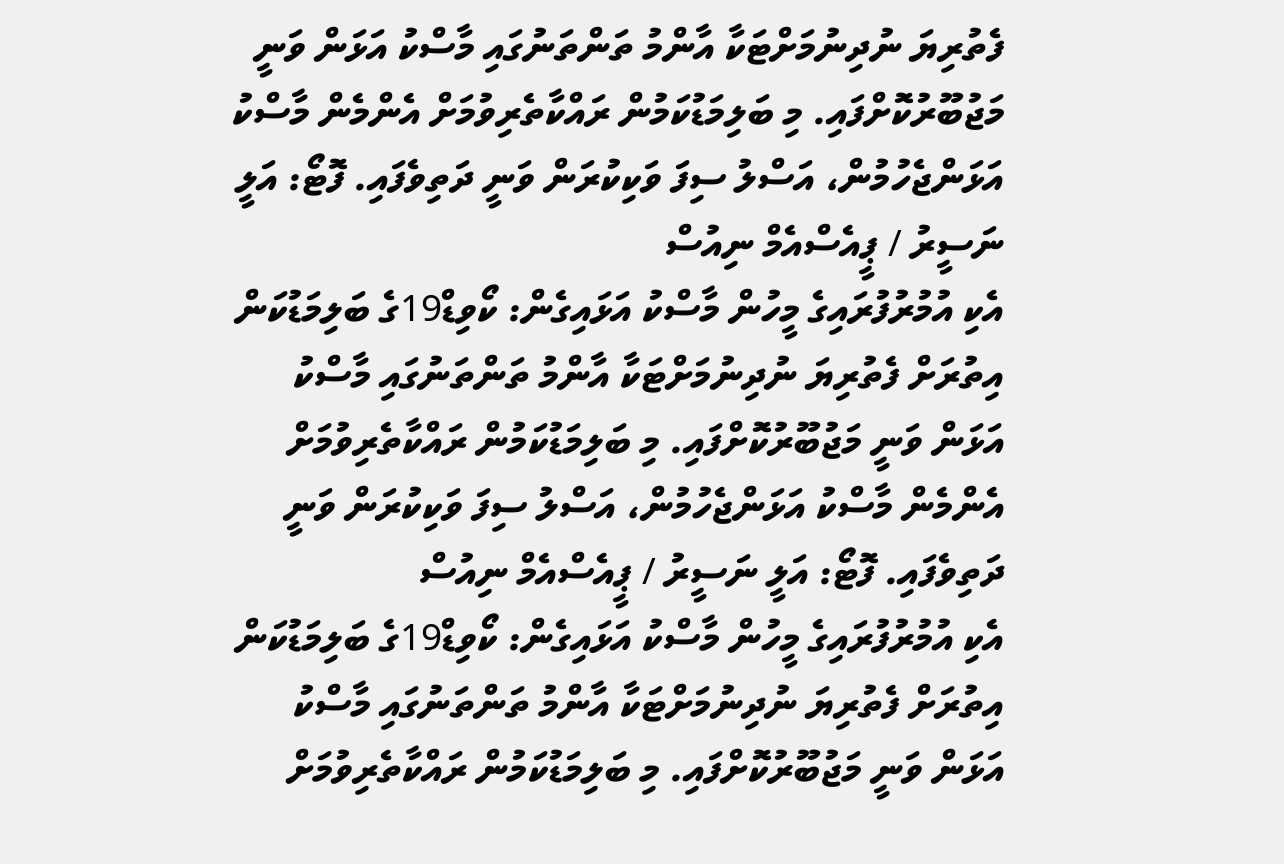ފެތުރިޔަ ނުދިނުމަށްޓަކާ އާންމު ތަންތަނުގައި މާސްކު އަޅަން ވަނީ މަޖުބޫރުކޮށްފައި. މި ބަލިމަޑުކަމުން ރައްކާތެރިވުމަށް އެންމެން މާސްކު އަޅަންޖެހުމުން، އަސްލު ސިފަ ވަކިކުރަން ވަނީ ދަތިވެފައި. ފޮޓޯ: އަލީ ނަސީރު / ޕީއެސްއެމް ނިއުސް
އެކި އުމުރުފުރައިގެ މީހުން މާސްކު އަޅައިގެން: ކޯވިޑް19ގެ ބަލިމަޑުކަން އިތުރަށް ފެތުރިޔަ ނުދިނުމަށްޓަކާ އާންމު ތަންތަނުގައި މާސްކު އަޅަން ވަނީ މަޖުބޫރުކޮށްފައި. މި ބަލިމަޑުކަމުން ރައްކާތެރިވުމަށް އެންމެން މާސްކު އަޅަންޖެހުމުން، އަސްލު ސިފަ ވަކިކުރަން ވަނީ ދަތިވެފައި. ފޮޓޯ: އަލީ ނަސީރު / ޕީއެސްއެމް ނިއުސް
އެކި އުމުރުފުރައިގެ މީހުން މާސްކު އަޅައިގެން: ކޯވިޑް19ގެ ބަލިމަޑުކަން އިތުރަށް ފެތުރިޔަ ނުދިނުމަށްޓަކާ އާންމު ތަންތަނުގައި މާސްކު އަޅަން ވަނީ މަޖުބޫރުކޮށްފައި. މި ބަލިމަޑުކަމުން ރައްކާތެރިވުމަށް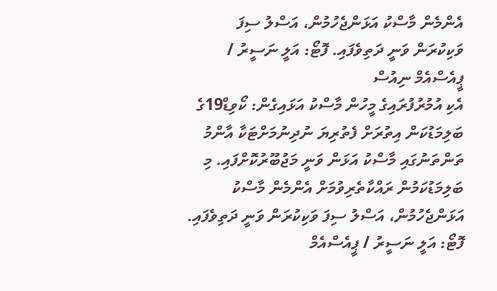އެންމެން މާސްކު އަޅަންޖެހުމުން، އަސްލު ސިފަ ވަކިކުރަން ވަނީ ދަތިވެފައި. ފޮޓޯ: އަލީ ނަސީރު / ޕީއެސްއެމް ނިއުސް
އެކި އުމުރުފުރައިގެ މީހުން މާސްކު އަޅައިގެން: ކޯވިޑް19ގެ ބަލިމަޑުކަން އިތުރަށް ފެތުރިޔަ ނުދިނުމަށްޓަކާ އާންމު ތަންތަނުގައި މާސްކު އަޅަން ވަނީ މަޖުބޫރުކޮށްފައި. މި ބަލިމަޑުކަމުން ރައްކާތެރިވުމަށް އެންމެން މާސްކު އަޅަންޖެހުމުން، އަސްލު ސިފަ ވަކިކުރަން ވަނީ ދަތިވެފައި. ފޮޓޯ: އަލީ ނަސީރު / ޕީއެސްއެމް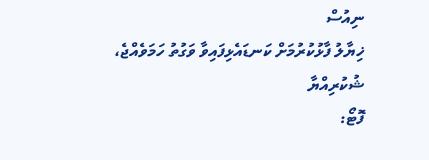ނިއުސް
ޚިޔާލު ފާޅުކުރުމަށް ކަނޑައެޅިފައިވާ ވަގުތު ހަމަވެއްޖެ، ޝުކުރިއްޔާ
ފޮޓޯ: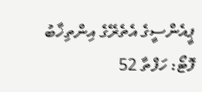ޕީއެންސީގެ އެތެރޭގެ އިންތިޚާބު
ފޮޓޯ: ހަފްތާ 52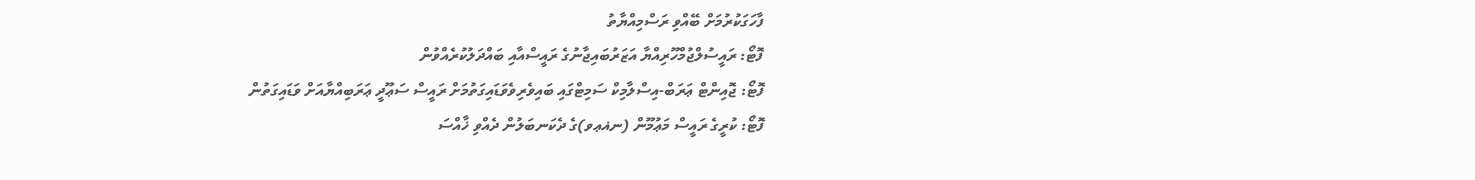ފާހަގަކުރުމަށް ބޭއްވި ރަސްމިއްޔާތު
ފޮޓޯ: ރައީސުލްޖުމްހޫރިއްޔާ އަޒަރުބައިޖާނުގެ ރައީސްއާއި ބައްދަލުކުރެއްވުން
ފޮޓޯ: ޖޮއިންޓް ޢަރަބް-އިސްލާމިކް ސަމިޓްގައި ބައިވެރިވެވަޑައިގަތުމަށް ރައީސް ސަޢޫދީ ޢަރަބިއްޔާއަށް ވަޑައިގަތުން
ފޮޓޯ: ކުރީގެ ރައީސް މަޢުމޫން (ނޣޢވ)ގެ ދެކަނބަލުން ދެއްވި ޚާއްސަ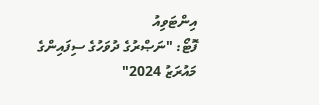އިންޓަވިއު
ފޮޓޯ: "ނަޞްރުގެ ދުވަހުގެ ސިފައިންގެ މައުރަޒު 2024"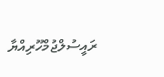ރައީސުލްޖުމްހޫރިއްޔާ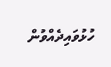ހުޅުވައިދެއްވުން